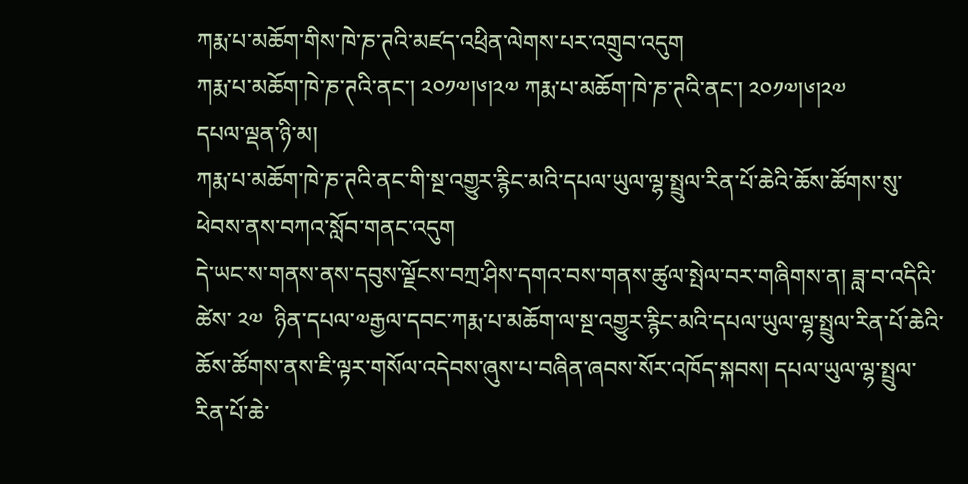ཀརྨ་པ་མཆོག་གིས་ཁེ་ཎ་ཊའི་མཛད་འཕྲིན་ལེགས་པར་འགྲུབ་འདུག
ཀརྨ་པ་མཆོག་ཁེ་ཎ་ཊའི་ནང་། ༢༠༡༧།༦།༢༧ ཀརྨ་པ་མཆོག་ཁེ་ཎ་ཊའི་ནང་། ༢༠༡༧།༦།༢༧
དཔལ་ལྡན་ཉི་མ།
ཀརྨ་པ་མཆོག་ཁེ་ཎ་ཊའི་ནང་གི་སྔ་འགྱུར་རྙིང་མའི་དཔལ་ཡུལ་ལྷ་སྤྲུལ་རིན་པོ་ཆེའི་ཆོས་ཚོགས་སུ་ཕེབས་ནས་བཀའ་སློབ་གནང་འདུག
དེ་ཡང་ས་གནས་ནས་དབུས་ལྗོངས་བཀྲ་ཤིས་དགའ་བས་གནས་ཚུལ་སྤེལ་བར་གཞིགས་ན། ཟླ་བ་འདིའི་ཚེས་ ༢༧  ཉིན་དཔལ་༧རྒྱལ་དབང་ཀརྨ་པ་མཆོག་ལ་སྔ་འགྱུར་རྙིང་མའི་དཔལ་ཡུལ་ལྷ་སྤྲུལ་རིན་པོ་ཆེའི་ཆོས་ཚོགས་ནས་ཇི་ལྟར་གསོལ་འདེབས་ཞུས་པ་བཞིན་ཞབས་སོར་འཁོད་སྐབས། དཔལ་ཡུལ་ལྷ་སྤྲུལ་རིན་པོ་ཆེ་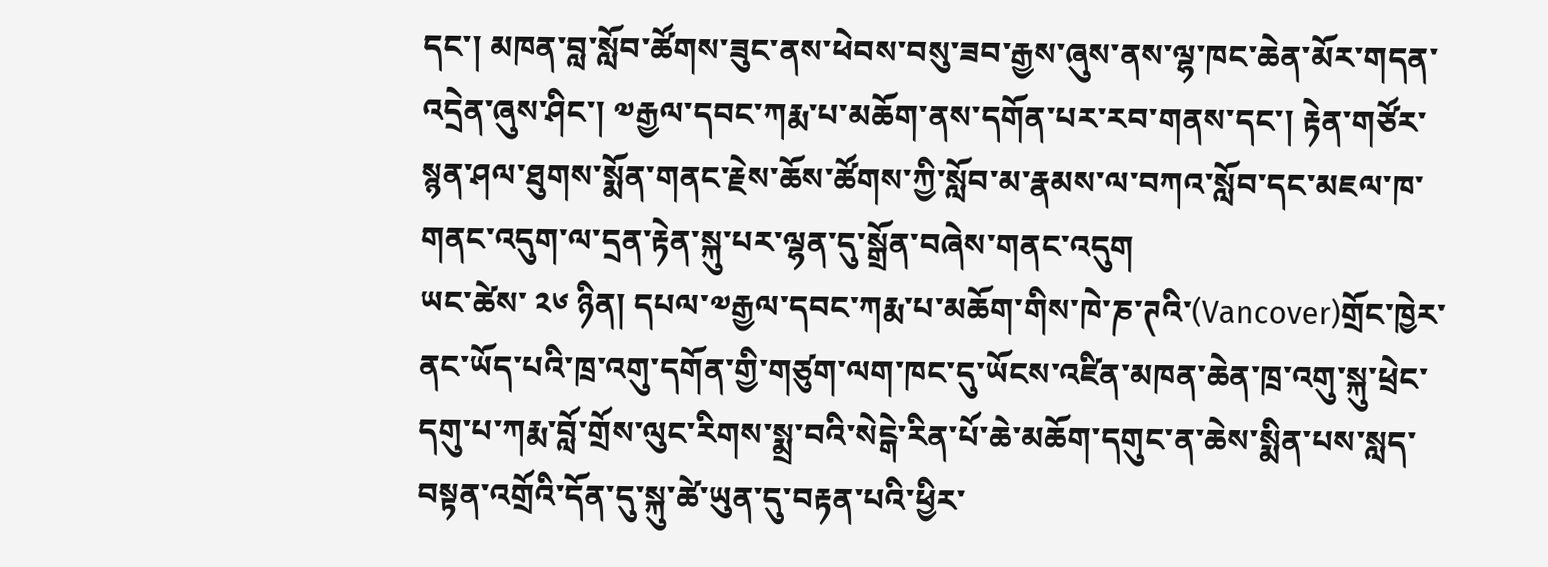དང་། མཁན་བླ་སློབ་ཚོགས་ཟུང་ནས་ཕེབས་བསུ་ཟབ་རྒྱས་ཞུས་ནས་ལྷ་ཁང་ཆེན་མོར་གདན་འདྲེན་ཞུས་ཤིང་། ༧རྒྱལ་དབང་ཀརྨ་པ་མཆོག་ནས་དགོན་པར་རབ་གནས་དང་། རྟེན་གཙོར་སྙན་ཤལ་ཐུགས་སྨོན་གནང་རྗེས་ཆོས་ཚོགས་ཀྱི་སློབ་མ་རྣམས་ལ་བཀའ་སློབ་དང་མཇལ་ཁ་གནང་འདུག་ལ་དྲན་རྟེན་སྐུ་པར་ལྷན་དུ་སྒྲོན་བཞེས་གནང་འདུག
ཡང་ཚེས་ ༢༦ ཉིན། དཔལ་༧རྒྱལ་དབང་ཀརྨ་པ་མཆོག་གིས་ཁེ་ཎ་ཊའི་(Vancover)གྲོང་ཁྱེར་ནང་ཡོད་པའི་ཁྲ་འགུ་དགོན་གྱི་གཙུག་ལག་ཁང་དུ་ཡོངས་འཛིན་མཁན་ཆེན་ཁྲ་འགུ་སྐུ་ཕྲེང་དགུ་པ་ཀརྨ་བློ་གྲོས་ལུང་རིགས་སྨྲ་བའི་སེངྒེ་རིན་པོ་ཆེ་མཆོག་དགུང་ན་ཆེས་སྨིན་པས་སླད་བསྟན་འགྲོའི་དོན་དུ་སྐུ་ཚེ་ཡུན་དུ་བརྟན་པའི་ཕྱིར་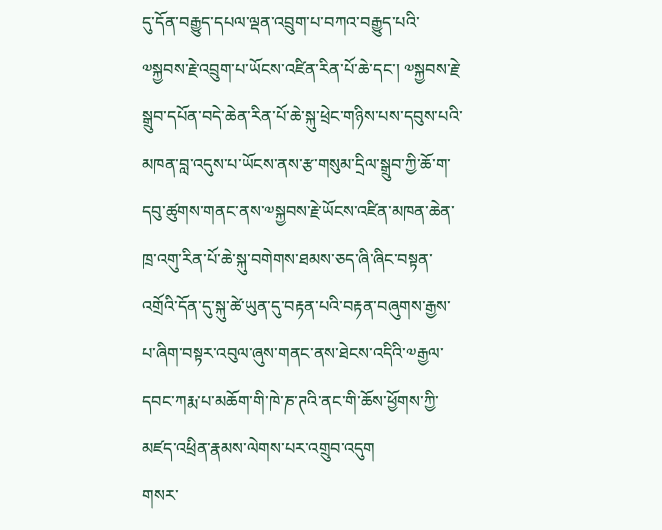དུ་དོན་བརྒྱུད་དཔལ་ལྡན་འབྲུག་པ་བཀའ་བརྒྱུད་པའི་༧སྐྱབས་རྗེ་འབྲུག་པ་ཡོངས་འཛིན་རིན་པོ་ཆེ་དང་། ༧སྐྱབས་རྗེ་སྒྲུབ་དཔོན་བདེ་ཆེན་རིན་པོ་ཆེ་སྐུ་ཕྲེང་གཉིས་པས་དབུས་པའི་མཁན་བླ་འདུས་པ་ཡོངས་ནས་རྩ་གསུམ་དྲིལ་སྒྲུབ་ཀྱི་ཆོ་ག་དབུ་ཚུགས་གནང་ནས་༧སྐྱབས་རྗེ་ཡོངས་འཛིན་མཁན་ཆེན་ཁྲ་འགུ་རིན་པོ་ཆེ་སྐུ་བགེགས་ཐམས་ཅད་ཞི་ཞིང་བསྟན་འགྲོའི་དོན་དུ་སྐུ་ཚེ་ཡུན་དུ་བརྟན་པའི་བརྟན་བཞུགས་རྒྱས་པ་ཞིག་བསྟར་འབུལ་ཞུས་གནང་ནས་ཐེངས་འདིའི་༧རྒྱལ་དབང་ཀརྨ་པ་མཆོག་གི་ཁེ་ཎ་ཊའི་ནང་གི་ཆོས་ཕྱོགས་ཀྱི་མཛད་འཕྲིན་རྣམས་ལེགས་པར་འགྲུབ་འདུག
གསར་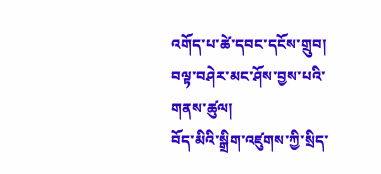འགོད་པ་ཚེ་དབང་དངོས་གྲུབ།
བལྟ་བཤེར་མང་ཤོས་བྱས་པའི་གནས་ཚུལ།
བོད་མིའི་སྒྲིག་འཛུགས་ཀྱི་སྲིད་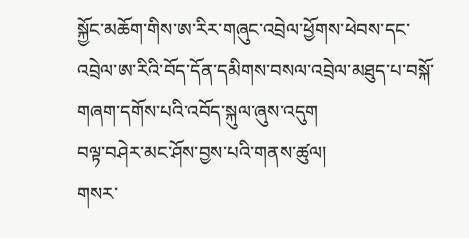སྐྱོང་མཆོག་གིས་ཨ་རིར་གཞུང་འབྲེལ་ཕྱོགས་ཕེབས་དང་འབྲེལ་ཨ་རིའི་བོད་དོན་དམིགས་བསལ་འབྲེལ་མཐུད་པ་བསྐོ་གཞག་དགོས་པའི་འབོད་སྐུལ་ཞུས་འདུག
བལྟ་བཤེར་མང་ཤོས་བྱས་པའི་གནས་ཚུལ།
གསར་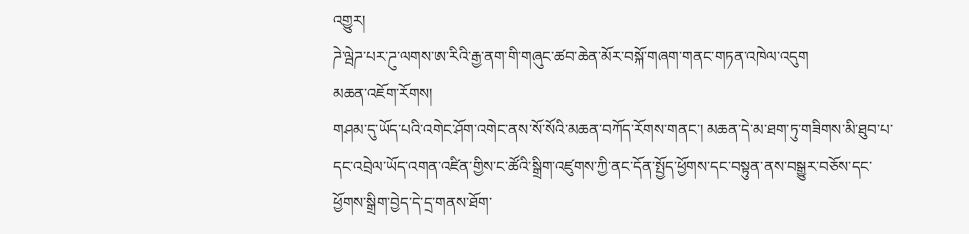འགྱུར།
ཌེ་ལྦེཌ་པར་ཌུ་ལགས་ཨ་རིའི་རྒྱ་ནག་གི་གཞུང་ཚབ་ཆེན་མོར་བསྐོ་གཞག་གནང་གཏན་འཁེལ་འདུག
མཆན་འཇོག་རོགས།
གཤམ་དུ་ཡོད་པའི་འགེང་ཤོག་འགེང་ནས་སོ་སོའི་མཆན་བཀོད་རོགས་གནང་། མཆན་དེ་མ་ཐག་ཏུ་གཟིགས་མི་ཐུབ་པ་དང་འབྲེལ་ཡོད་འགན་འཛིན་གྱིས་ང་ཚོའི་སྒྲིག་འཛུགས་ཀྱི་ནང་དོན་སྤྱོད་ཕྱོགས་དང་བསྟུན་ནས་བསྒྱུར་བཅོས་དང་ཕྱོགས་སྒྲིག་བྱེད་དེ་དྲ་གནས་ཐོག་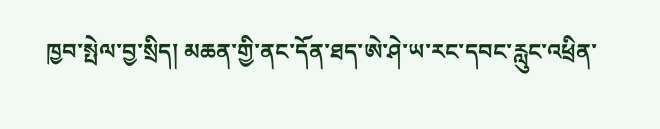ཁྱབ་སྤེལ་བྱ་སྲིད། མཆན་གྱི་ནང་དོན་ཐད་ཨེ་ཤེ་ཡ་རང་དབང་རླུང་འཕྲིན་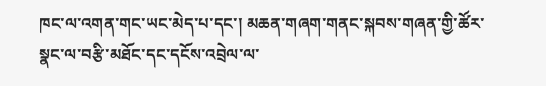ཁང་ལ་འགན་གང་ཡང་མེད་པ་དང་། མཆན་གཞག་གནང་སྐབས་གཞན་གྱི་ཚོར་སྣང་ལ་བརྩི་མཐོང་དང་དངོས་འབྲེལ་ལ་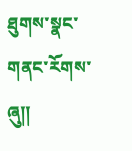ཐུགས་སྣང་གནང་རོགས་ཞུ༎